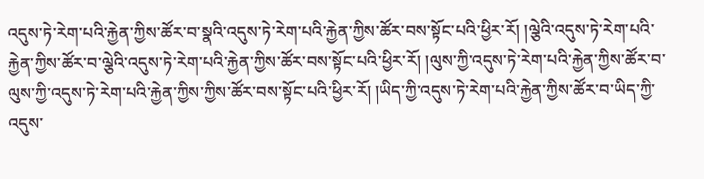འདུས་ཏེ་རེག་པའི་རྐྱེན་ཀྱིས་ཚོར་བ་སྣའི་འདུས་ཏེ་རེག་པའི་རྐྱེན་ཀྱིས་ཚོར་བས་སྟོང་པའི་ཕྱིར་རོ། །ལྕེའི་འདུས་ཏེ་རེག་པའི་རྐྱེན་ཀྱིས་ཚོར་བ་ལྕེའི་འདུས་ཏེ་རེག་པའི་རྐྱེན་ཀྱིས་ཚོར་བས་སྟོང་པའི་ཕྱིར་རོ། །ལུས་ཀྱི་འདུས་ཏེ་རེག་པའི་རྐྱེན་ཀྱིས་ཚོར་བ་ལུས་ཀྱི་འདུས་ཏེ་རེག་པའི་རྐྱེན་ཀྱིས་ཀྱིས་ཚོར་བས་སྟོང་པའི་ཕྱིར་རོ། །ཡིད་ཀྱི་འདུས་ཏེ་རེག་པའི་རྐྱེན་ཀྱིས་ཚོར་བ་ཡིད་ཀྱི་འདུས་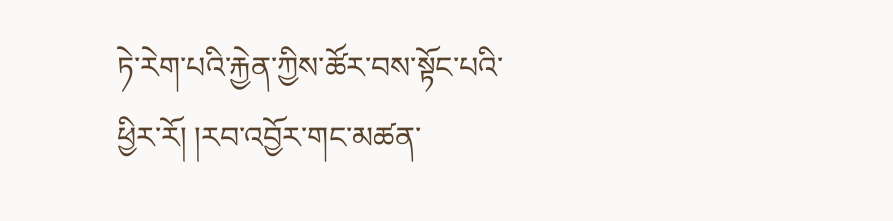ཏེ་རེག་པའི་རྐྱེན་ཀྱིས་ཚོར་བས་སྟོང་པའི་ཕྱིར་རོ། །རབ་འབྱོར་གང་མཚན་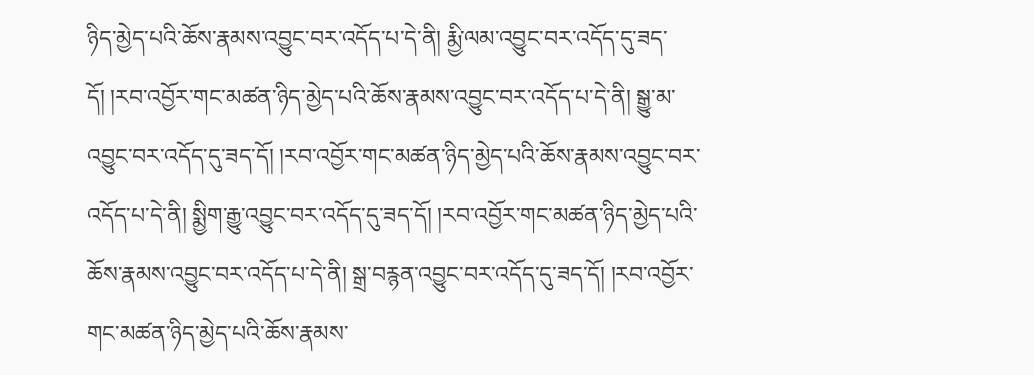ཉིད་མྱེད་པའི་ཆོས་རྣམས་འབྱུང་བར་འདོད་པ་དེ་ནི། རྨྱི་ལམ་འབྱུང་བར་འདོད་དུ་ཟད་དོ། །རབ་འབྱོར་གང་མཚན་ཉིད་མྱེད་པའི་ཆོས་རྣམས་འབྱུང་བར་འདོད་པ་དེ་ནི། སྒྱུ་མ་འབྱུང་བར་འདོད་དུ་ཟད་དོ། །རབ་འབྱོར་གང་མཚན་ཉིད་མྱེད་པའི་ཆོས་རྣམས་འབྱུང་བར་འདོད་པ་དེ་ནི། སྨྱིག་རྒྱུ་འབྱུང་བར་འདོད་དུ་ཟད་དོ། །རབ་འབྱོར་གང་མཚན་ཉིད་མྱེད་པའི་ཆོས་རྣམས་འབྱུང་བར་འདོད་པ་དེ་ནི། སྒྲ་བརྙན་འབྱུང་བར་འདོད་དུ་ཟད་དོ། །རབ་འབྱོར་གང་མཚན་ཉིད་མྱེད་པའི་ཆོས་རྣམས་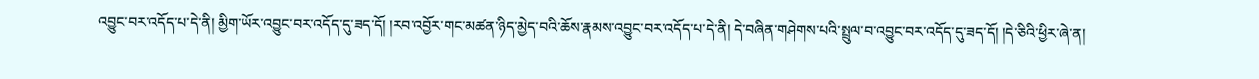འབྱུང་བར་འདོད་པ་དེ་ནི། མྱིག་ཡོར་འབྱུང་བར་འདོད་དུ་ཟད་དོ། །རབ་འབྱོར་གང་མཚན་ཉིད་མྱེད་བའི་ཆོས་རྣམས་འབྱུང་བར་འདོད་པ་དེ་ནི། དེ་བཞིན་གཤེགས་པའི་སྤྲུལ་བ་འབྱུང་བར་འདོད་དུ་ཟད་དོ། །དེ་ཅིའི་ཕྱིར་ཞེ་ན།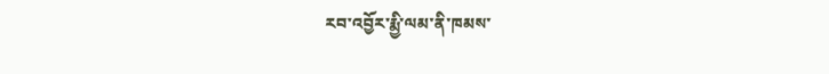རབ་འབྱོར་རྨྱི་ལམ་ནི་ཁམས་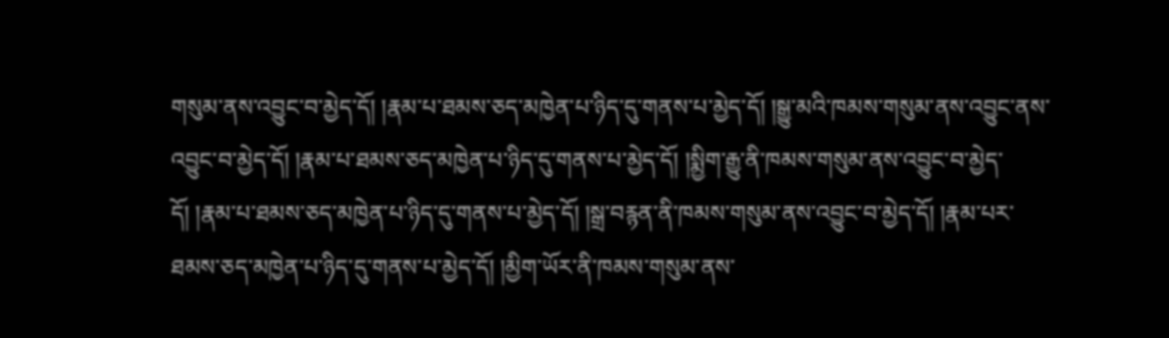གསུམ་ནས་འབྱུང་བ་མྱེད་དོ། །རྣམ་པ་ཐམས་ཅད་མཁྱེན་པ་ཉིད་དུ་གནས་པ་མྱེད་དོ། །སྒྱུ་མའི་ཁམས་གསུམ་ནས་འབྱུང་ནས་འབྱུང་བ་མྱེད་དོ། །རྣམ་པ་ཐམས་ཅད་མཁྱེན་པ་ཉིད་དུ་གནས་པ་མྱེད་དོ། །སྨྱིག་རྒྱུ་ནི་ཁམས་གསུམ་ནས་འབྱུང་བ་མྱེད་དོ། །རྣམ་པ་ཐམས་ཅད་མཁྱེན་པ་ཉིད་དུ་གནས་པ་མྱེད་དོ། །སྒྲ་བརྙན་ནི་ཁམས་གསུམ་ནས་འབྱུང་བ་མྱེད་དོ། །རྣམ་པར་ཐམས་ཅད་མཁྱེན་པ་ཉིད་དུ་གནས་པ་མྱེད་དོ། །མྱིག་ཡོར་ནི་ཁམས་གསུམ་ནས་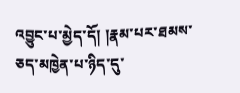འབྱུང་པ་མྱེད་དོ། །རྣམ་པར་ཐམས་ཅད་མཁྱེན་པ་ཉིད་དུ་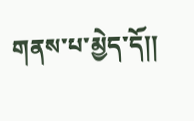གནས་པ་མྱེད་དོ།།